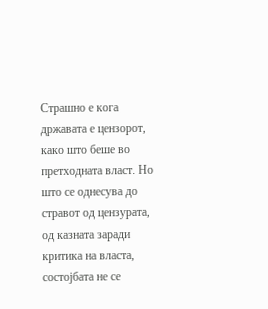Страшно е кога државата е цензорот, како што беше во претходната власт. Но што се однесува до стравот од цензурата, од казната заради критика на власта, состојбата не се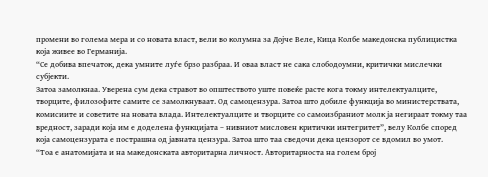промени во голема мера и со новата власт, вели во колумна за Дојче Веле, Кица Колбе македонска публицистка која живее во Германија.
“Се добива впечаток, дека умните луѓе брзо разбраа. И оваа власт не сака слободоумни, критички мислечки субјекти.
Затоа замолкнаа. Уверена сум дека стравот во општеството уште повеќе расте кога токму интелектуалците, творците, филозофите самите се замолкнуваат. Од самоцензура. Затоа што добиле функција во министерствата, комисиите и советите на новата влада. Интелектуалците и творците со самоизбраниот молк ја негираат токму таа вредност, заради која им е доделена функцијата – нивниот мисловен критички интегритет”, велу Колбе според која самоцензурата е пострашна од јавната цензура. Затоа што таа сведочи дека цензорот се вдомил во умот.
“Тоа е анатомијата и на македонската авторитарна личност. Авторитарноста на голем број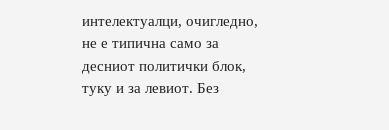интелектуалци, очигледно, не е типична само за десниот политички блок, туку и за левиот. Без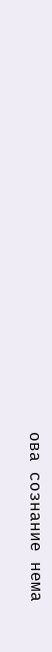ова сознание нема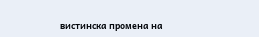вистинска промена на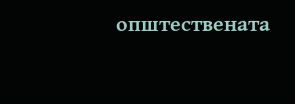општествената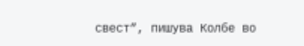свест”, пишува Колбе во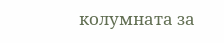колумната за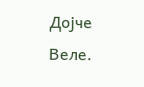Дојче Веле.